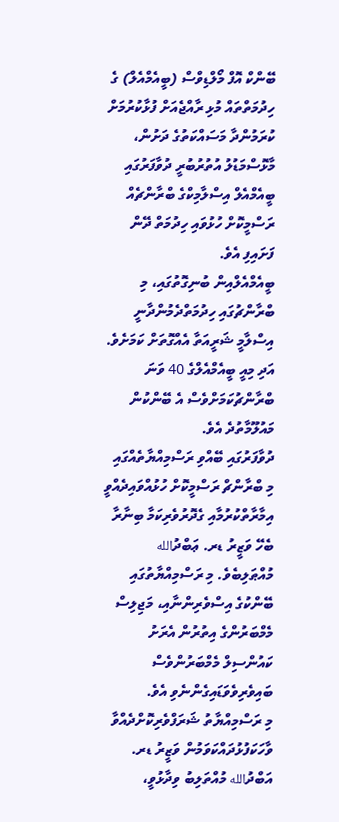ބޭންކް އޮފް މޯލްޑިވްސް (ބީއެމްއެލް) ގެ ހިދުމަތްތައް މުޅި ރާއްޖެއަށް ފުޅާކުރުމަށް ކުރަމުންދާ މަސައްކަތުގެ ދަށުން، މާޅޮސްމަޑުލު އުތުރުބުރީ ދުވާފަރުގައި ބީއެމްއެލް އިސްލާމިކްގެ ބްރާންޗެއް ރަސްމީކޮށް ހުޅުވައި ހިދުމަތް ދޭން ފަށައިފި އެވެ.
ބީއެމްއެލްއިން ބުނިގޮތުގައި، މި ބްރާންޗުގައި ހިދުމަތްދެމުންދާނީ އިސްލާމީ ޝަރީއަތާ އެއްގޮތަށް ކަމަށެވެ. އަދި މިއީ ބީއެމްއެލްގެ 40 ވަނަ ބްރާންޗުކަމަށްވެސް އެ ބޭންކުން މައުލޫމާތުދެ އެވެ.
ދުވާފަރުގައި ބޭއްވި ރަސްމިއްޔާތެއްގައި މި ބްރާންޗް ރަސްމީކޮށް ހުޅުއްވައިދެއްވީ އިމާރާތްކުރުމާއި ގެދޮރުވެރިކަމާ ބިނާރާ ބެހޭ ވަޒީރު ޑރ. ޢަބްދުالله މުއްޠަލިބެވެ. މި ރަސްމިއްޔާތުގައި ބޭންކުގެ އިސްވެރިންނާއި، މަޖިލިސް މެމްބަރުންގެ އިތުރުން އެރަށު ކައުންސިލް މެމްބަރުންވެސް ބައިވެރިވެވަޑައިގެންނެވި އެވެ.
މި ރަސްމިއްޔާތު ޝަރަފްވެރިކޮށްދެއްވާ ވާހަކަފުޅުދައްކަވަމުން ވަޒީރު ޑރ. އަބްދުالله މުއްތަލިބު ވިދާޅުވީ،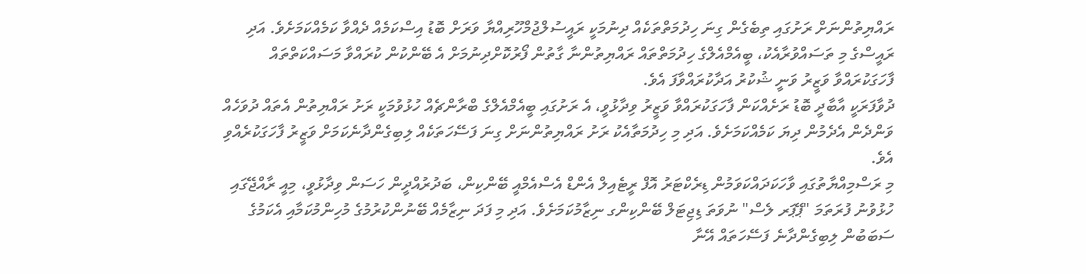ރައްޔިތުންނަށް ރަށުގައި ތިބެގެން ގިނަ ހިދުމަތްތަކެއް ދިނުމަކީ ރައީސުލްޖުމްހޫރިއްޔާ ވަރަށް ބޮޑު އިސްކަމެއް ދެއްވާ ކަމެއްކަމަށެވެ. އަދި ރައީސްގެ މި ތަސައްވުރާއެކު، ބީއެމްއެލްގެ ހިދުމަތްތައް ރައްޔިތުންނާ ގާތުން ފޯރުކޮށްދިނުމަށް އެ ބޭންކުން ކުރައްވާ މަސައްކަތްތައް ފާހަގަކުރައްވާ ވަޒީރު ވަނީ ޝުކުރު އަދާކުރައްވާފަ އެވެ.
ދުވާފަރަކީ އާބާދީ ބޮޑު ރަށެއްކަން ފާހަގަކުރައްވާ ވަޒީރު ވިދާޅުވީ، އެ ރަށުގައި ބީއެމްއެލްގެ ބްރާންޗެއް ހުޅުވުމަކީ ރަށު ރައްޔިތުން އެތައް ދުވަހެއް ވަންދެން އެދެމުން ދިޔަ ކަމެއްކަމަށެވެ. އަދި މި ހިދުމަތާއެކު ރަށު ރައްޔިތުންނަށް ގިނަ ފަސޭހަތަކެއް ލިބިގެންދާނެކަމަށް ވަޒީރު ފާހަގަކުރެއްވި އެވެ.
މި ރަސްމިއްޔާތުގައި ވާހަކަދައްކަވަމުން ޑިރެކްޓަރު އޮފް ރީޓެއިލް އެންޑް އެސްއެމްއީ ބޭންކިން، ބަދުރުއްދީން ހަސަން ވިދާޅުވީ، މިއީ ރާއްޖޭގައި ހުޅުވުނު ފުރަތަމަ "ޕޭޕަރ ލެސް" ނުވަތަ ޑިޖިޓަލް ބޭންކިންގ ނިޒާމުކަމަށެވެ. އަދި މި ފަދަ ނިޒާމެއް ބޭނުންކުރުމުގެ މުހިންމުކަމާއި އެކަމުގެ ސަބަބުން ލިބިގެންދާނެ ފަސޭހަތައް އޭނާ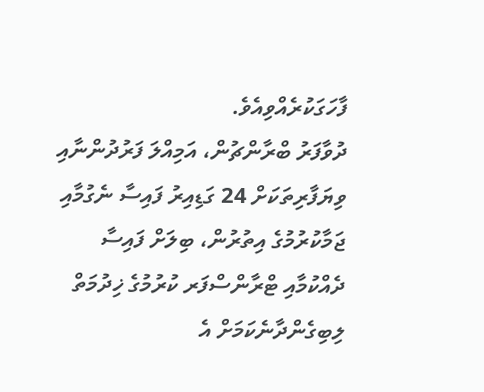ފާހަގަކުރެއްވިއެވެ.
ދުވާފަރު ބްރާންޗުން، އަމިއްލަ ފަރުދުންނާއި ވިޔަފާރިތަކަށް 24 ގަޑިއިރު ފައިސާ ނެގުމާއި ޖަމާކުރުމުގެ އިތުރުން، ބިލަށް ފައިސާ ދެއްކުމާއި ޓްރާންސްފަރ ކުރުމުގެ ޚިދުމަތް ލިބިގެންދާނެކަމަށް އެ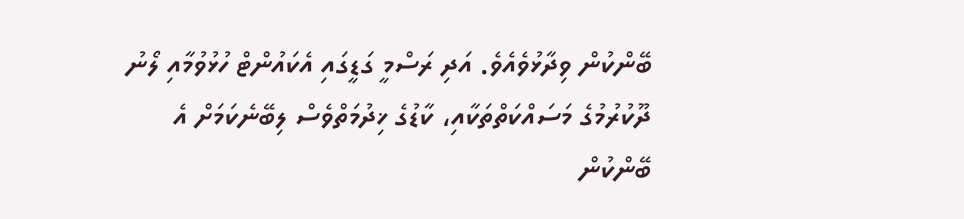ބޭންކުން ވިދާޅުވެއެވެ. އަދި ރަސްމީ ގަޑީގައި އެކައުންޓް ހުޅުވުމާއި ލޯނު ދޫކުރުމުގެ މަސައްކަތްތަކާއި، ކާޑުގެ ޚިދުމަތްވެސް ލިބޭނެކަމަށް އެ ބޭންކުން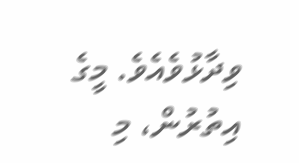ވިދާޅުވެއެވެ. މީގެ އިތުރުން، މި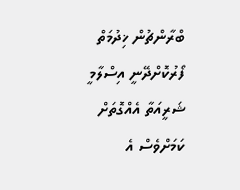ބްރާންޗުން ޚިދުމަތް ފޯރުކޮށްދޭނީ އިސްލާމީ ޝަރީއަތާ އެއްގޮތަށް ކަމަށްވެސް އެ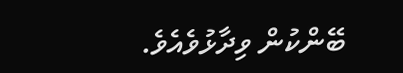ބޭންކުން ވިދާޅުވެއެވެ.